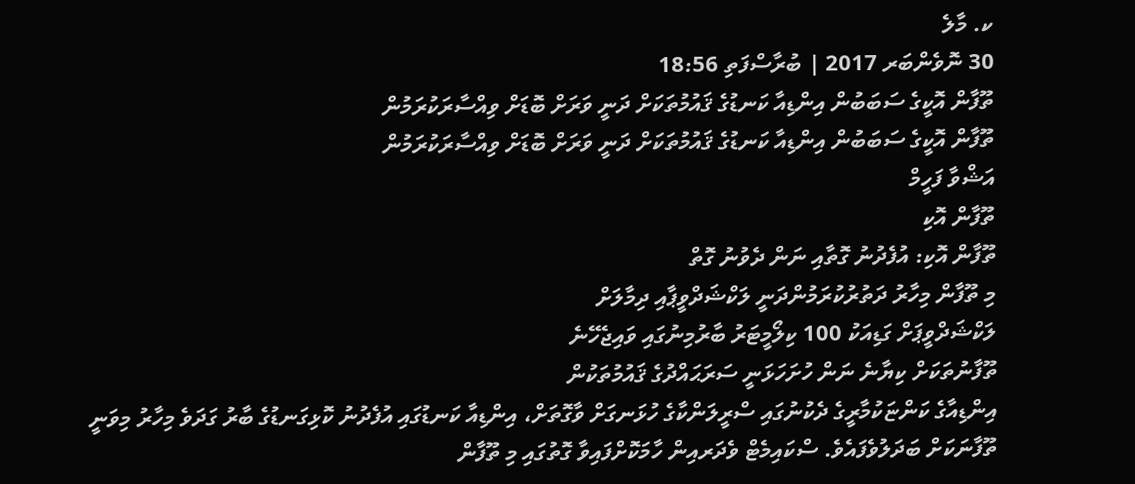ކ. މާލެ
30 ނޮވެންބަރ 2017 | ބުރާސްފަތި 18:56
ތޫފާން އޮކީގެ ސަބަބުން އިންޑިއާ ކަނޑުގެ ޤައުމުތަކަށް ދަނީ ވަރަށް ބޮޑަށް ވިއްސާރަކުރަމުން
ތޫފާން އޮކީގެ ސަބަބުން އިންޑިއާ ކަނޑުގެ ޤައުމުތަކަށް ދަނީ ވަރަށް ބޮޑަށް ވިއްސާރަކުރަމުން
އަޝްވާ ފަހީމް
ތޫފާން އޮކި
ތޫފާން އޮކި: އުފެދުނު ގޮތާއި ނަން ދެވުނު ގޮތް
މި ތޫފާން މިހާރު ދަތުރުކުރަމުންދަނީ ލަކްޝަދްވީޕާއި ދިމާލަށް
ލަކްޝަދްވީޕަށް ގަޑިއަކު 100 ކިލޯމީޓަރު ބާރުމިނުގައި ވައިޖެހޭނެ
ތޫފާނުތަކަށް ކިޔާނެ ނަން ހުށަހަޅަނީ ސަރަޙައްދުގެ ޤައުމުތަކުން
އިންޑިއާގެ ކަންޏަކުމާރީގެ ދެކުނުގައި ސްރީލަންކާގެ ހުޅަނގަށް ވާގޮތަށް، އިންޑިއާ ކަނޑުގައި އުފެދުނު ކޮޅިގަނޑުގެ ބާރު ގަދަވެ މިހާރު މިވަނީ ތޫފާނަކަށް ބަދަލުވެފައެވެ. ސްކައިމެޓް ވެދަރއިން ހާމަކޮށްފައިވާ ގޮތުގައި މި ތޫފާން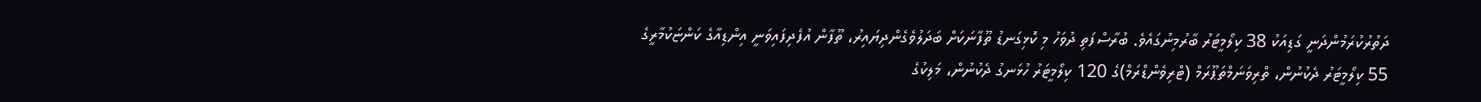ދަތުރުކުރަމުންދަނީ ގަޑިއަކު 38 ކިލޯމީޓަރު ބާރުމިނުގައެވެ. ބުރާސްފަތި ދުވަހު މި ކޮޅިގަނޑު ތޫފާނަކަށް ބަދަލުވެގެންދިޔައިރު، ތޫފާން އުފެދިފައިވަނީ އިންޑިއާގެ ކަންޏަކުމާރީގެ 55 ކިލޯމީޓަރު ދެކުނުން، ތްރިވަނަމްތަޕޫރަމް (ޓްރިވެންޑްރަމް)ގެ 120 ކިލޯމީޓަރު ހުޅަނގު ދެކުނުން، މަލިކުގެ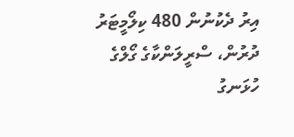އިރު ދެކުނުން 480 ކިލޯމީޓަރު ދުރުން، ސްރީލަންކާގެ ގޯލްގެ ހުޅަނގު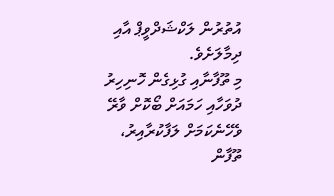އުތުރުން ލަކްޝަދްވީޕް އާއި ދިމާލަށެވެ.
މި ތޫފާނާއި ގުޅިގެން ހޮނިހިރު ދުވަހާއި ހަމައަށް ބޯކޮށް ވާރޭ ވެހޭނެކަމަށް ލަފާކުރާއިރު، ތޫފާން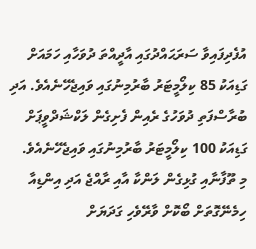އުފެދިފައިވާ ސަރަޙައްދުގައި އާދީއްތަ ދުވަހާއި ހަމައަށް ގަޑިއަކު 85 ކިލޯމީޓަރު ބާރުމިނުގައި ވައިޖެހޭނެއެވެ. އަދި ބުރާސްފަތި ދުވަހުގެ ރެއިން ފެށިގެން ލަކްޝަދްވީޕަށް ގަޑިއަކު 100 ކިލޯމީޓަރު ބާރުމިނުގައި ވައިޖެހޭނެއެވެ.
މި ތޫފާނާއި ގުޅިގެން ލަންކާ އާއި ރާއްޖެ އަދި އިންޑިއާ ހިމެނޭގޮތަށް ބޯކޮށް ވާރޭވެހި ގަދަޔަށް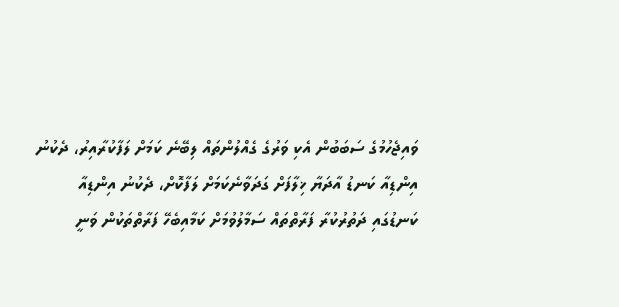ވައިޖެހުމުގެ ސަބަބުން އެކި ވަރުގެ ގެއްލުންތައް ލިބޭނެ ކަމަށް ލަފާކުރާއިރު، ދެކުނު އިންޑިއާ ކަނޑު އާދަޔާ ޚިލާފަށް ގަދަވާނެކަމަށް ލަފާކޮށް، ދެކުނު އިންޑިއާ ކަނޑުގައި ދަތުރުކުރާ ފަރާތްތައް ސަމާލުވުމަށް ކަމާއިބެހޭ ފަރާތްތަކުން ވަނީ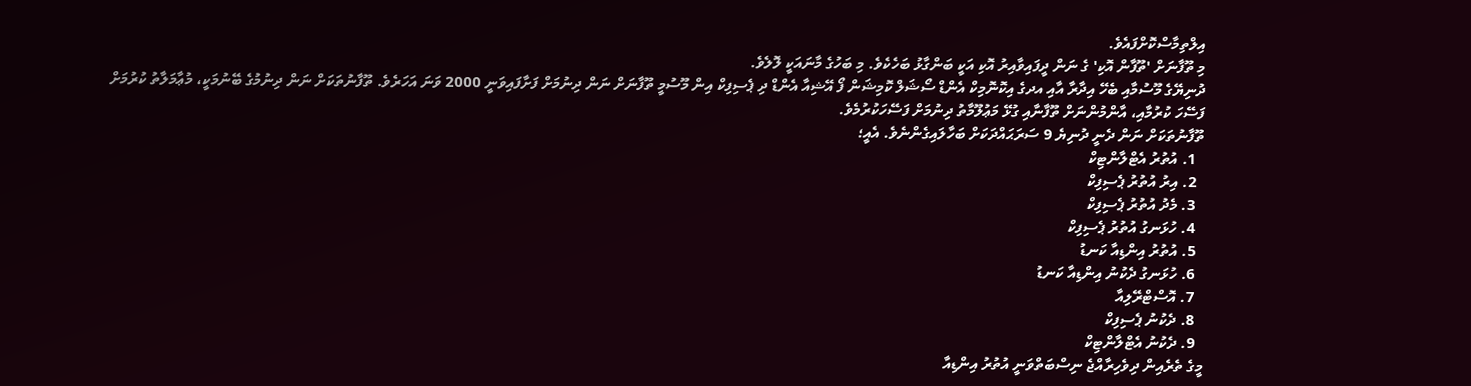އިލްތިމާސްކޮށްފައެވެ.
މި ތޫފާނަށް 'ތޫފާން އޮކި' ގެ ނަން ދީފައިވާއިރު އޮކި އަކީ ބަންގާޅު ބަހެކެވެ. މި ބަހުގެ މާނައަކީ ލޮލެވެ.
ދުނިޔޭގެ މޫސުމާއި ބެހޭ އިދާރާ އާއި އދގެ އިކޮނޮމިކް އެންޑް ސޯޝަލް ކޮމިޝަން ފޯ އޭޝިއާ އެންޑް ދި ޕެސިފިކް އިން މޫސުމީ ތޫފާނަށް ނަން ދިނުމަށް ފަށާފައިވަނީ 2000 ވަނަ އަހަރެވެ. ތޫފާނުތަކަށް ނަން ދިނުމުގެ ބޭނުމަކީ، މުޢާމަލާތު ކުރުމަށް ފަސޭހަ ކުރުމާއި، އާންމުންނަށް ތޫފާނާއި ގުޅޭ މަޢުލޫމާތު ދިނުމަށް ފަސޭހަކުރުމެވެ.
ތޫފާނުތަކަށް ނަން ދެނީ ދުނިޔެ 9 ސަރަޙައްދަކަށް ބަހާލައިގެންނެވެ. އެއީ؛
  1. އުތުރު އެޓްލާންޓިކް
  2. އިރު އުތުރު ޕެސިފިކް
  3. މެދު އުތުރު ޕެސިފިކް
  4. ހުޅަނގު އުތުރު ޕެސިފިކް
  5. އުތުރު އިންޑިއާ ކަނޑު
  6. ހުޅަނގު ދެކުނު އިންޑިއާ ކަނޑު
  7. އޮސްޓްރޭލިއާ
  8. ދެކުނު ޕެސިފިކް
  9. ދެކުނު އެޓްލާންޓިކް
މީގެ ތެރެއިން ދިވެހިރާއްޖެ ނިސްބަތްވަނީ އުތުރު އިންޑިއާ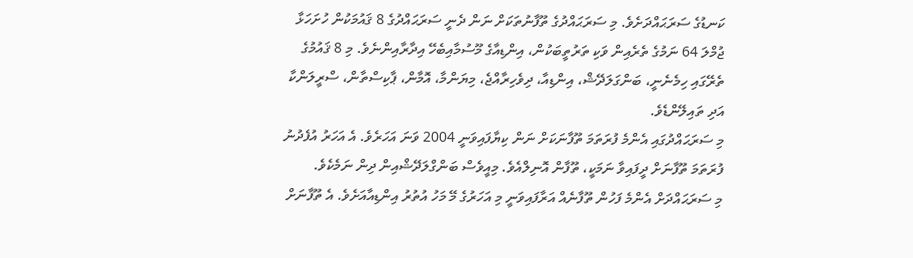ކަނޑުގެ ސަރަޙައްދަށެވެ. މި ސަރަޙައްދުގެ ތޫފާނުތަކަށް ނަން ދެނީ ސަރަޙައްދުގެ 8 ޤައުމަކުން ހުށަހަޅާ ޖުމްލަ 64 ނަމުގެ ތެރެއިން ވަކި ތަރުތީބަކުން، އިންޑިއާގެ މޫސުމާއިބެހޭ އިދާރާއިންނެވެ. މި 8 ޤައުމުގެ ތެރޭގައި ހިމެނެނީ، ބަންގަލަދޭޝް، އިންޑިއާ، ދިވެހިރާއްޖެ، މިޔަންމާ، އޮމާން، ޕާކިސްތާން، ސްރީލަންކާ އަދި ތައިލޭންޑެވެ.
މި ސަރަޙައްދުގައި އެންމެ ފުރަތަމަ ތޫފާނަކަށް ނަން ކިޔާފައިވަނީ 2004 ވަނަ އަހަރެވެ. އެ އަހަރު އުފެދުނު ފުރަތަމަ ތޫފާނަށް ދީފައިވާ ނަމަކީ، ތޫފާން އޮނިލްއެވެ. މިއީވެސް ބަންގްލަދޭޝްއިން ދިން ނަމެކެވެ.
މި ސަރަޙައްދަށް އެންމެ ފަހުން ތޫފާނެއް އަރާފައިވަނީ މި އަހަރުގެ މޭ މަހު އުތުރު އިންޑިއާއަށެވެ. އެ ތޫފާނަށް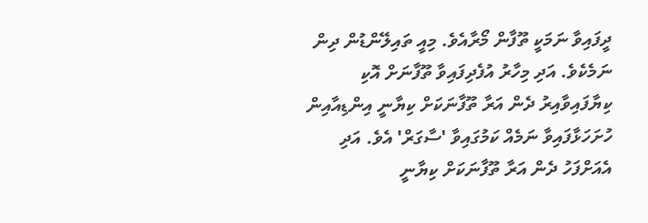ދީފައިވާ ނަމަކީ ތޫފާން މޯރާއެވެ. މިއީ ތައިލޭންޑުން ދިން ނަމެކެވެ. އަދި މިހާރު އުފެދިފައިވާ ތޫފާނަށް އޮކި ކިޔާފައިވާއިރު ދެން އަރާ ތޫފާނަކަށް ކިޔާނީ އިންޑިއާއިން ހުށަހަޅާފައިވާ ނަމެއް ކަމުގައިވާ 'ސާގަރް' އެވެ. އަދި އެއަށްފަހު ދެން އަރާ ތޫފާނަކަށް ކިޔާނީ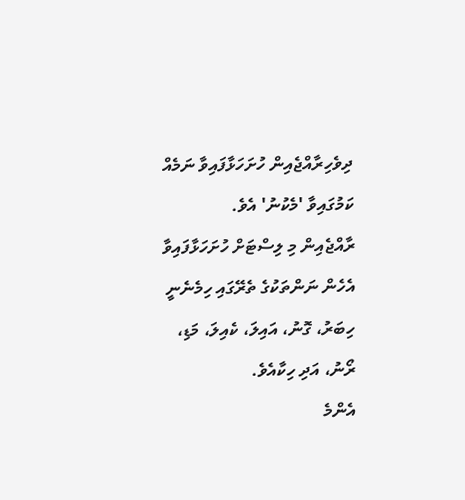ދިވެހިރާއްޖެއިން ހުށަހަޅާފައިވާ ނަމެއް ކަމުގައިވާ 'މެކުނު' އެވެ.
ރާއްޖެއިން މި ލިސްޓަށް ހުށަހަޅާފައިވާ އެހެން ނަންތަކުގެ ތެރޭގައި ހިމެނެނީ ހިބަރު، ގޮނު، އައިލަ، ކެއިލަ، މަޑި، ރޯނު، އަދި ހިކާއެވެ.
އެންމެ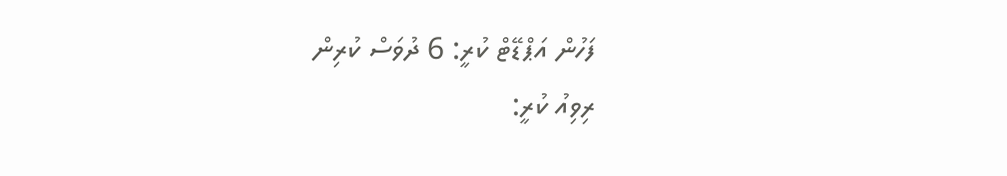ފަހުން އަޕްޑޭޓް ކުރީ: 6 ދުވަސް ކުރިން
ރިވިއު ކުރީ: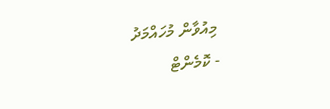މިއުވާން މުހައްމަދު
- ކޮމެންޓް